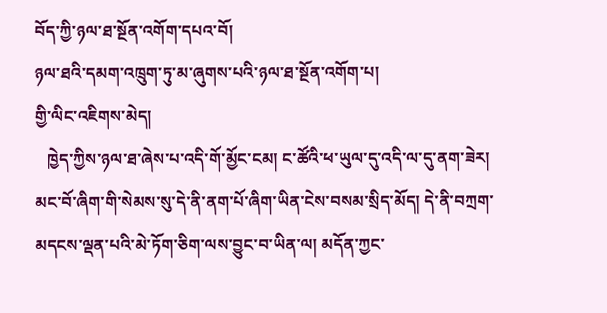བོད་ཀྱི་ཉལ་ཐ་སྔོན་འགོག་དཔའ་བོ།
ཉལ་ཐའི་དམག་འཁྲུག་ཏུ་མ་ཞུགས་པའི་ཉལ་ཐ་སྔོན་འགོག་པ།
གྱི་ལིང་འཇིགས་མེད།
   ཁྱེད་ཀྱིས་ཉལ་ཐ་ཞེས་པ་འདི་གོ་མྱོང་ངམ། ང་ཚོའི་ཕ་ཡུལ་དུ་འདི་ལ་དུ་ནག་ཟེར། མང་བོ་ཞིག་གི་སེམས་སུ་དེ་ནི་ནག་པོ་ཞིག་ཡིན་ངེས་བསམ་སྲིད་མོད། དེ་ནི་བཀྲག་མདངས་ལྡན་པའི་མེ་ཏོག་ཅིག་ལས་བྱུང་བ་ཡིན་ལ། མདོན་ཀྱང་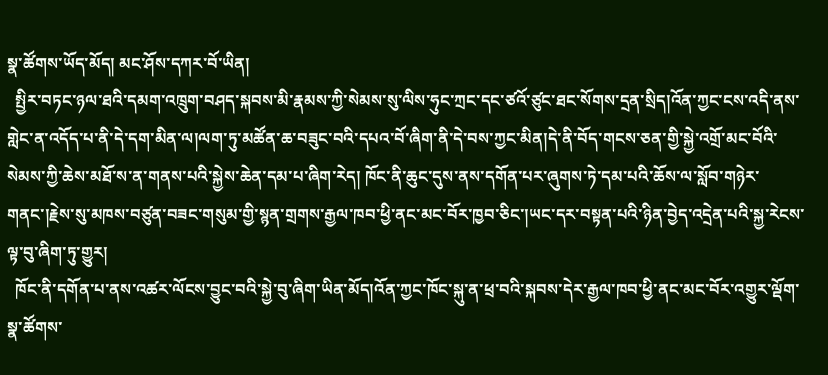སྣ་ཚོགས་ཡོད་མོད། མང་ཤོས་དཀར་བོ་ཡིན།
  སྤྱིར་བཏང་ཉལ་ཐའི་དམག་འཁྲུག་བཤད་སྐབས་མི་རྣམས་ཀྱི་སེམས་སུ་ལིས་ཧུང་ཀྲང་དང་ཙའོ་ཙུང་ཐང་སོགས་དྲན་སྲིད།འོན་ཀྱང་ངས་འདི་ནས་གླེང་ན་འདོད་པ་ནི་དེ་དག་མིན་ལ།ལག་ཏུ་མཚོན་ཆ་བཟུང་བའི་དཔའ་བོ་ཞིག་ནི་དེ་བས་ཀྱང་མིན།དེ་ནི་བོད་གངས་ཅན་གྱི་སྐྱེ་འགྲོ་མང་བོའི་སེམས་ཀྱི་ཆེས་མཐོ་ས་ན་གནས་པའི་སྐྱེས་ཆེན་དམ་པ་ཞིག་རེད། ཁོང་ནི་ཆུང་དུས་ནས་དགོན་པར་ཞུགས་ཏེ་དམ་པའི་ཆོས་ལ་སློབ་གཉེར་གནང་།རྗེས་སུ་མཁས་བཙུན་བཟང་གསུམ་གྱི་སྙན་གྲགས་རྒྱལ་ཁབ་ཕྱི་ནང་མང་བོར་ཁྱབ་ཅིང་།ཡང་དར་བསྟན་པའི་ཉིན་བྱེད་འདྲེན་པའི་སྐྱ་རེངས་ལྟ་བུ་ཞིག་ཏུ་གྱུར།
  ཁོང་ནི་དགོན་པ་ནས་འཚར་ལོངས་བྱུང་བའི་སྐྱེ་བུ་ཞིག་ཡིན་མོད།འོན་ཀྱང་ཁོང་སྐུ་ན་ཕྲ་བའི་སྐབས་དེར་རྒྱལ་ཁབ་ཕྱི་ནང་མང་བོར་འགྱུར་ལྡོག་སྣ་ཚོགས་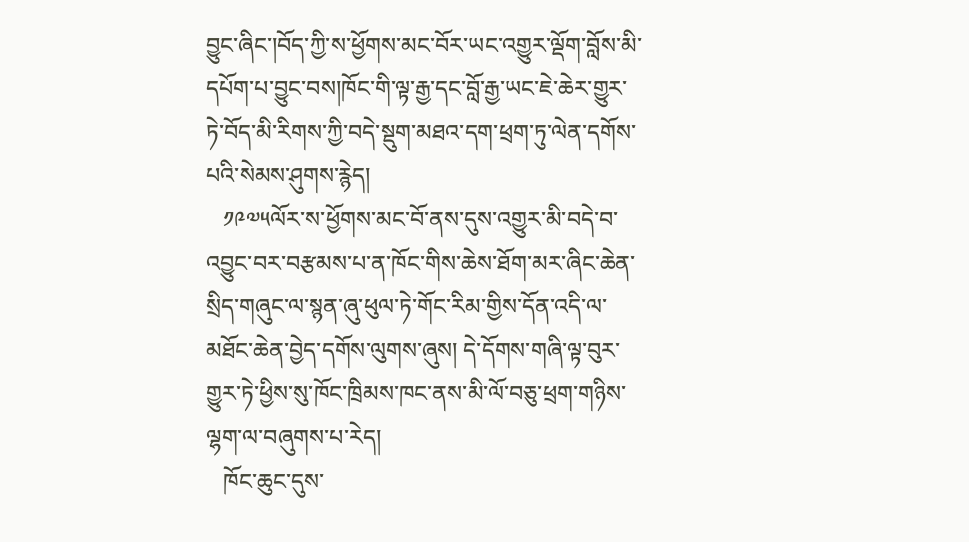བྱུང་ཞིང་།བོད་ཀྱི་ས་ཕྱོགས་མང་བོར་ཡང་འགྱུར་ལྡོག་བློས་མི་དཔོག་པ་བྱུང་བས།ཁོང་གི་ལྟ་རྒྱ་དང་བློ་རྒྱ་ཡང་ཇེ་ཆེར་གྱུར་ཏེ་བོད་མི་རིགས་ཀྱི་བདེ་སྡུག་མཐའ་དག་ཕྲག་ཏུ་ལེན་དགོས་པའི་སེམས་ཤུགས་རྙེད།
   ༡༩༧༥ལོར་ས་ཕྱོགས་མང་བོ་ནས་དུས་འགྱུར་མི་བདེ་བ་འབྱུང་བར་བརྩམས་པ་ན་ཁོང་གིས་ཆེས་ཐོག་མར་ཞིང་ཆེན་སྲིད་གཞུང་ལ་སྙན་ཞུ་ཕུལ་ཏེ་གོང་རིམ་གྱིས་དོན་འདི་ལ་མཐོང་ཆེན་བྱེད་དགོས་ལུགས་ཞུས། དེ་དོགས་གཞི་ལྟ་བུར་གྱུར་ཏེ་ཕྱིས་སུ་ཁོང་ཁྲིམས་ཁང་ནས་མི་ལོ་བཅུ་ཕྲག་གཉིས་ལྷག་ལ་བཞུགས་པ་རེད།
   ཁོང་ཆུང་དུས་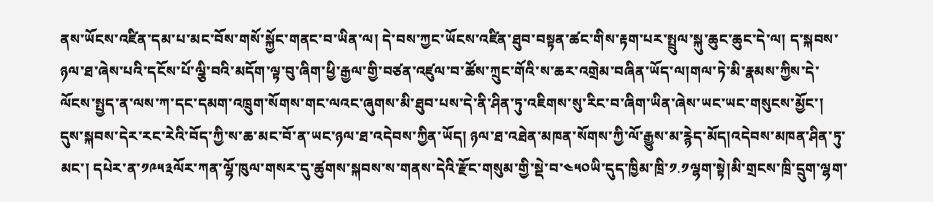ནས་ཡོངས་འཛིན་དམ་པ་མང་བོས་གསོ་སྐྱོང་གནང་བ་ཡིན་ལ། དེ་བས་ཀྱང་ཡོངས་འཛིན་ཐུབ་བསྟན་ཚང་གིས་རྟག་པར་སྤྲུལ་སྐུ་ཆུང་ཆུང་དེ་ལ། ད་སྐབས་ཉལ་ཐ་ཞེས་པའི་དངོས་པོ་ལྕི་བའི་མདོག་ལྟ་བུ་ཞིག་ཕྱི་རྒྱལ་གྱི་བཙན་འཛུལ་བ་ཚོས་ཀྲུང་གོའི་ས་ཆར་འགྲེམ་བཞིན་ཡོད་ལ།གལ་ཏེ་མི་རྣམས་ཀྱིས་དེ་ལོངས་སྤྱད་ན་ལས་ཀ་དང་དམག་འཁྲུག་སོགས་གང་ལའང་ཞུགས་མི་ཐུབ་པས་དེ་ནི་ཤིན་ཏུ་འཇིགས་སུ་རིང་བ་ཞིག་ཡིན་ཞེས་ཡང་ཡང་གསུངས་མྱོང་། དུས་སྐབས་དེར་རང་རེའི་བོད་ཀྱི་ས་ཆ་མང་བོ་ན་ཡང་ཉལ་ཐ་འདེབས་ཀྱིན་ཡོད། ཉལ་ཐ་འཐེན་མཁན་སོགས་ཀྱི་ལོ་རྒྱུས་མ་རྙེད་མོད།འདེབས་མཁན་ཤིན་ཏུ་མང་། དཔེར་ན་༡༩༥༣ལོར་ཀན་ལྷོ་ཁུལ་གསར་དུ་ཚུགས་སྐབས་ས་གནས་དེའི་རྫོང་གསུམ་གྱི་སྡེ་བ་༤༥༠ཡི་དུད་ཁྱིམ་ཁྲི་༡.༡ལྷག་སྟེ།མི་གྲངས་ཁྲི་དྲུག་ལྷག་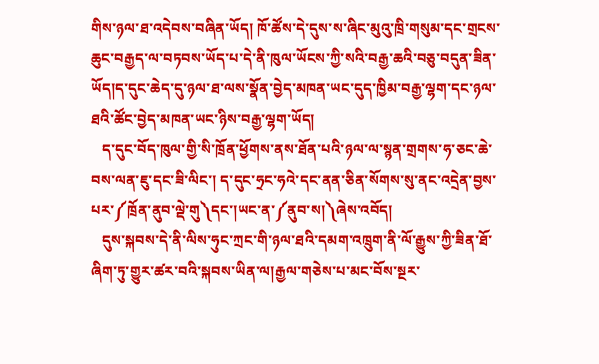གིས་ཉལ་ཐ་འདེབས་བཞིན་ཡོད། ཁོ་ཚོས་དེ་དུས་ས་ཞིང་མུའུ་ཁྲི་གསུམ་དང་གྲངས་ཆུང་བརྒྱད་ལ་བཏབས་ཡོད་པ་དེ་ནི་ཁུལ་ཡོངས་ཀྱི་སའི་བརྒྱ་ཆའི་བཅུ་བདུན་ཟིན་ཡོད།ད་དུང་ཆེད་དུ་ཉལ་ཐ་ལས་སྣོན་བྱེད་མཁན་ཡང་དུད་ཁྱིམ་བརྒྱ་ལྷག་དང་ཉལ་ཐའི་ཚོང་བྱེད་མཁན་ཡང་ཉིས་བརྒྱ་ལྷག་ཡོད།
   ད་དུང་བོད་ཁུལ་གྱི་སི་ཁྲོན་ཕྱོགས་ནས་ཐོན་པའི་ཉལ་ལ་སྙན་གྲགས་ཧ་ཅང་ཆེ་བས་ལན་ཇུ་དང་ཟི་ལིང་། ད་དུང་ཧྲང་ཧའེ་དང་ནན་ཅིན་སོགས་སུ་ནང་འདྲེན་བྱས་པར་༼ཁྲོན་ནུབ་ལྡེ་གུ༽དང་།ཡང་ན་༼ནུབ་ས།༽ཞེས་འབོད།
   དུས་སྐབས་དེ་ནི་ལིས་ཧུང་ཀྲང་གི་ཉལ་ཐའི་དམག་འཁྲུག་ནི་ལོ་རྒྱུས་ཀྱི་ཟིན་ཐོ་ཞིག་ཏུ་གྱུར་ཚར་བའི་སྐབས་ཡིན་ལ།རྒྱལ་གཅེས་པ་མང་བོས་སྔར་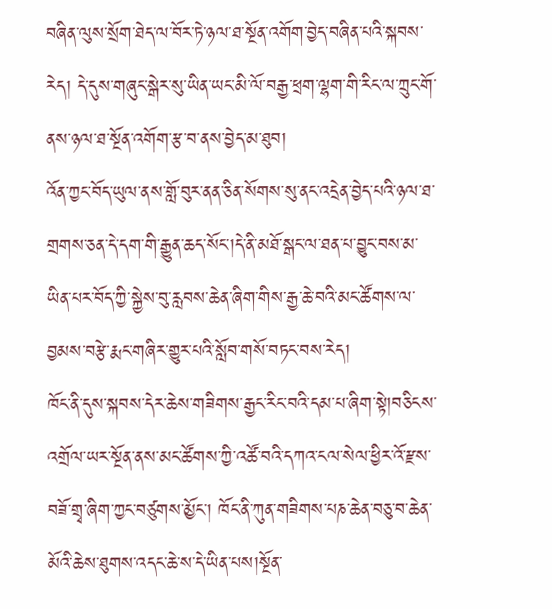བཞིན་ལུས་སྲོག་ཐེད་ལ་བོར་ཏེ་ཉལ་ཐ་སྔོན་འགོག་བྱེད་བཞིན་པའི་སྐབས་རེད། དེ་དུས་གཞུང་སྒེར་སུ་ཡིན་ཡང་མི་ལོ་བརྒྱ་ཕྲག་ལྷག་གི་རིང་ལ་ཀྲུང་གོ་ནས་ཉལ་ཐ་སྔོན་འགོག་རྩ་བ་ནས་བྱེད་མ་ཐུབ།
འོན་ཀྱང་བོད་ཡུལ་ནས་གློ་བུར་ནན་ཅིན་སོགས་སུ་ནང་འདྲེན་བྱེད་པའི་ཉལ་ཐ་གྲགས་ཅན་དེ་དག་གི་རྒྱུན་ཆད་སོང་།དེ་ནི་མཐོ་སྒང་ལ་ཐན་པ་བྱུང་བས་མ་ཡིན་པར་བོད་ཀྱི་སྐྱེས་བུ་རླབས་ཆེན་ཞིག་གིས་རྒྱ་ཆེ་བའི་མང་ཚོགས་ལ་བྱམས་བརྩེ་རྨང་གཞིར་གྱུར་པའི་སློབ་གསོ་བཏང་བས་རེད།
ཁོང་ནི་དུས་སྐབས་དེར་ཆེས་གཟིགས་རྒྱང་རིང་བའི་དམ་པ་ཞིག་སྟེ།བཅིངས་འགྲོལ་ཡར་སྔོན་ནས་མང་ཚོགས་ཀྱི་འཚོ་བའི་དཀའ་ངལ་སེལ་ཕྱིར་འོ་རྫས་བཟོ་གྲྭ་ཞིག་ཀྱང་བཙུགས་མྱོང་། ཁོང་ནི་ཀུན་གཟིགས་པཎ་ཆེན་བཅུ་བ་ཆེན་མོའི་ཆེས་ཐུགས་འདང་ཆེ་ས་དེ་ཡིན་པས།སྔོན་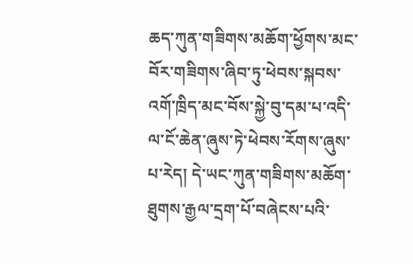ཆད་ཀུན་གཟིགས་མཆོག་ཕྱོགས་མང་བོར་གཟིགས་ཞིབ་ཏུ་ཕེབས་སྐབས་འགོ་ཁྲིད་མང་བོས་སྐྱེ་བུ་དམ་པ་འདི་ལ་ངོ་ཆེན་ཞུས་ཏེ་ཕེབས་རོགས་ཞུས་པ་རེད། དེ་ཡང་ཀུན་གཟིགས་མཆོག་ཐུགས་རྒྱལ་དྲག་པོ་བཞེངས་པའི་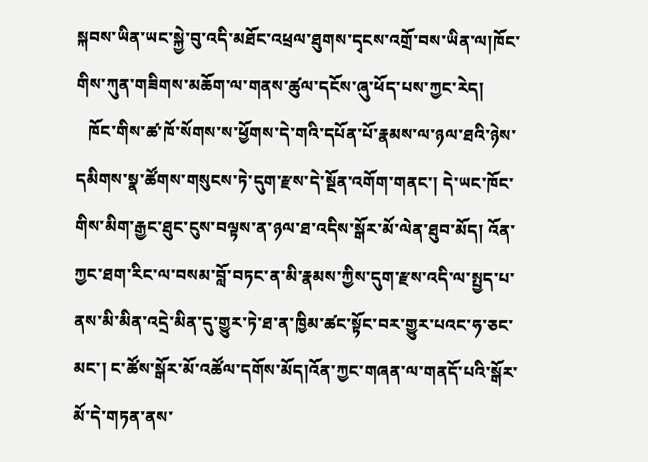སྐབས་ཡིན་ཡང་སྐྱེ་བུ་འདི་མཐོང་འཕྲལ་ཐུགས་དྭངས་འགྲོ་བས་ཡིན་ལ།ཁོང་གིས་ཀུན་གཟིགས་མཆོག་ལ་གནས་ཚུལ་དངོས་ཞུ་ཕོད་པས་ཀྱང་རེད།
   ཁོང་གིས་ཚ་ཁོ་སོགས་ས་ཕྱོགས་དེ་གའི་དཔོན་པོ་རྣམས་ལ་ཉལ་ཐའི་ཉེས་དམིགས་སྣ་ཚོགས་གསུངས་ཏེ་དུག་རྫས་དེ་སྔོན་འགོག་གནང་། དེ་ཡང་ཁོང་གིས་མིག་རྒྱང་ཐུང་ངུས་བལྟས་ན་ཉལ་ཐ་འདིས་སྒོར་མོ་ལེན་ཐུབ་མོད། འོན་ཀྱང་ཐག་རིང་ལ་བསམ་བློ་བཏང་ན་མི་རྣམས་ཀྱིས་དུག་རྫས་འདི་ལ་སྤྱད་པ་ནས་མི་མིན་འདྲེ་མིན་དུ་གྱུར་ཏེ་ཐ་ན་ཁྱིམ་ཚང་སྟོང་བར་གྱུར་པའང་ཧ་ཅང་མང་། ང་ཚོས་སྒོར་མོ་འཚོལ་དགོས་མོད།འོན་ཀྱང་གཞན་ལ་གནདོ་པའི་སྒོར་མོ་དེ་གཏན་ནས་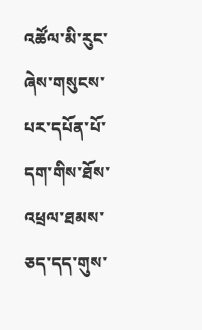འཚོལ་མི་རུང་ཞེས་གསུངས་པར་དཔོན་པོ་དག་གིས་ཐོས་འཕྲལ་ཐམས་ཅད་དད་གུས་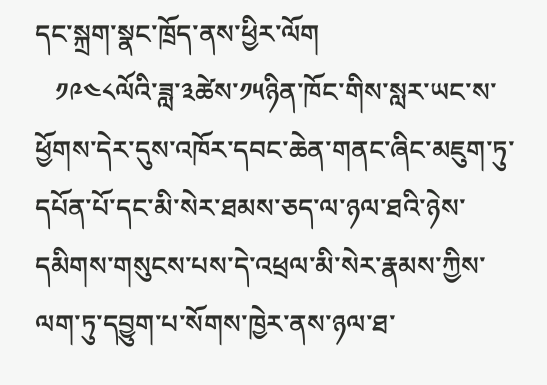དང་སྐྲག་སྣང་ཁྲོད་ནས་ཕྱིར་ལོག
   ༡༩༤༨ལོའི་ཟླ་༣ཚེས་༡༥ཉིན་ཁོང་གིས་སླར་ཡང་ས་ཕྱོགས་དེར་དུས་འཁོར་དབང་ཆེན་གནང་ཞིང་མཇུག་ཏུ་དཔོན་པོ་དང་མི་སེར་ཐམས་ཅད་ལ་ཉལ་ཐའི་ཉེས་དམིགས་གསུངས་པས་དེ་འཕྲལ་མི་སེར་རྣམས་ཀྱིས་ལག་ཏུ་དབྱུག་པ་སོགས་ཁྱེར་ནས་ཉལ་ཐ་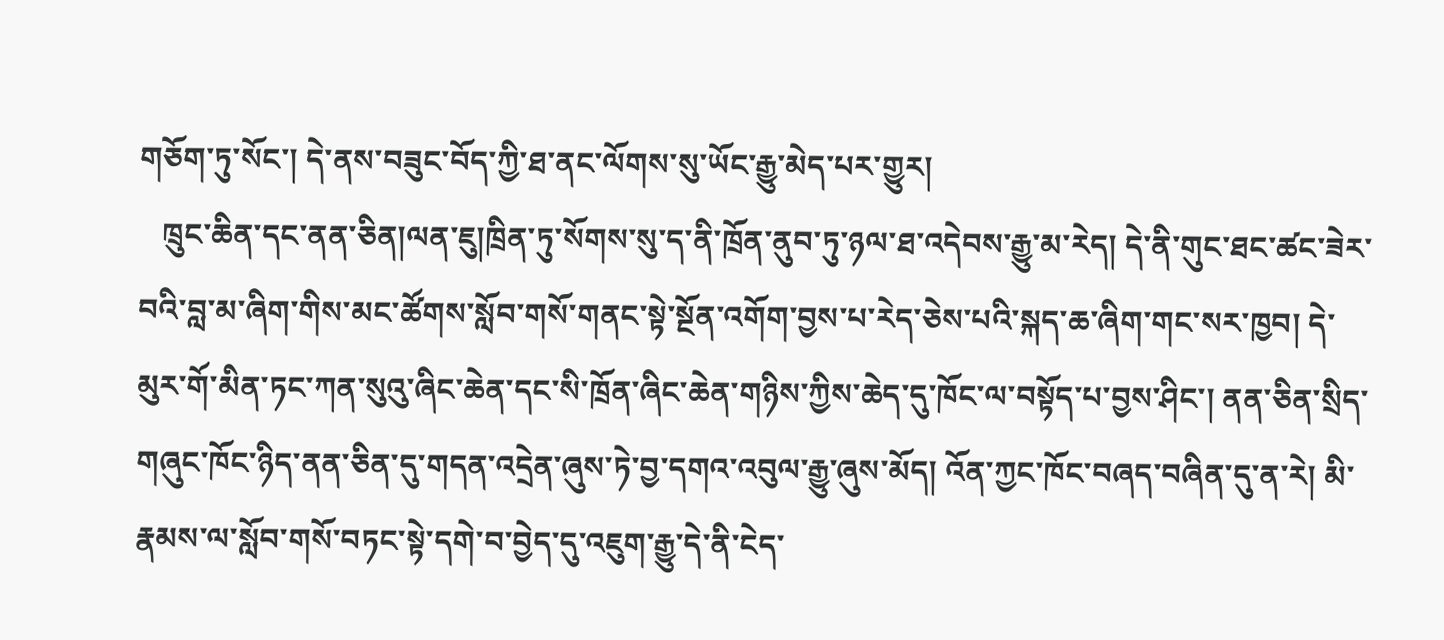གཅོག་ཏུ་སོང་། དེ་ནས་བཟུང་བོད་ཀྱི་ཐ་ནང་ལོགས་སུ་ཡོང་རྒྱུ་མེད་པར་གྱུར།
   ཁྲུང་ཆིན་དང་ནན་ཅིན།ལན་ཇུ།ཁྲིན་ཏུ་སོགས་སུ་ད་ནི་ཁྲོན་ནུབ་ཏུ་ཉལ་ཐ་འདེབས་རྒྱུ་མ་རེད། དེ་ནི་གུང་ཐང་ཚང་ཟེར་བའི་བླ་མ་ཞིག་གིས་མང་ཚོགས་སློབ་གསོ་གནང་སྟེ་སྔོན་འགོག་བྱས་པ་རེད་ཅེས་པའི་སྐད་ཆ་ཞིག་གང་སར་ཁྱབ། དེ་མུར་གོ་མིན་ཏང་ཀན་སུའུ་ཞིང་ཆེན་དང་སི་ཁྲོན་ཞིང་ཆེན་གཉིས་ཀྱིས་ཆེད་དུ་ཁོང་ལ་བསྟོད་པ་བྱས་ཤིང་། ནན་ཅིན་སྲིད་གཞུང་ཁོང་ཉིད་ནན་ཅིན་དུ་གདན་འདྲེན་ཞུས་ཏེ་བྱ་དགའ་འབུལ་རྒྱུ་ཞུས་མོད། འོན་ཀྱང་ཁོང་བཞད་བཞིན་དུ་ན་རེ། མི་རྣམས་ལ་སློབ་གསོ་བཏང་སྟེ་དགེ་བ་བྱེད་དུ་འཇུག་རྒྱུ་དེ་ནི་ངེད་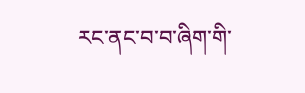རང་ནང་བ་བ་ཞིག་གི་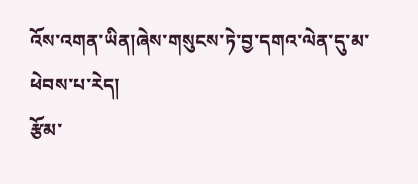འོས་འགན་ཡིན།ཞེས་གསུངས་ཏེ་བྱ་དགའ་ལེན་དུ་མ་ཕེབས་པ་རེད།
རྩོམ་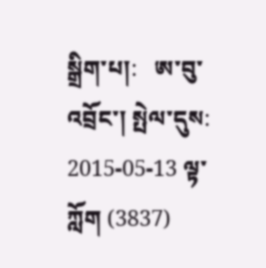སྒྲིག་པ།:   ཨ་བུ་འབྲོང་། སྤེལ་དུས:   2015-05-13 ལྟ་ཀློག (3837)